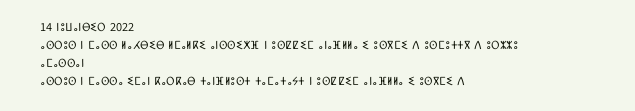14 ⵏⵓⵡⴰⵏⴱⵉⵔ 2022
ⴰⵙⵔⵓⵙ ⵏ ⵎⴰⵙⵙ ⵍⴰⵃⴱⵉⴱ ⵍⵎⴰⵍⴽⵉ ⴰⵏⵙⵙⵉⵅⴼ ⵏ ⵓⵙⵇⵇⵉⵎ ⴰⵏⴰⴼⵍⵍⴰ ⵉ ⵓⵙⴳⵎⵉ ⴷ ⵓⵙⵎⵓⵜⵜⴳ ⴷ ⵓⵔⵣⵣⵓ ⴰⵎⴰⵙⵙⴰⵏ
ⴰⵙⵔⵓⵙ ⵏ ⵎⴰⵙⵙⴰ ⵉⵎⴰⵏ ⴽⴰⵔⴽⴰⴱ ⵜⴰⵏⴼⵍⵓⵙⵜ ⵜⴰⵎⴰⵜⴰⵢⵜ ⵏ ⵓⵙⵇⵇⵉⵎ ⴰⵏⴰⴼⵍⵍⴰ ⵉ ⵓⵙⴳⵎⵉ ⴷ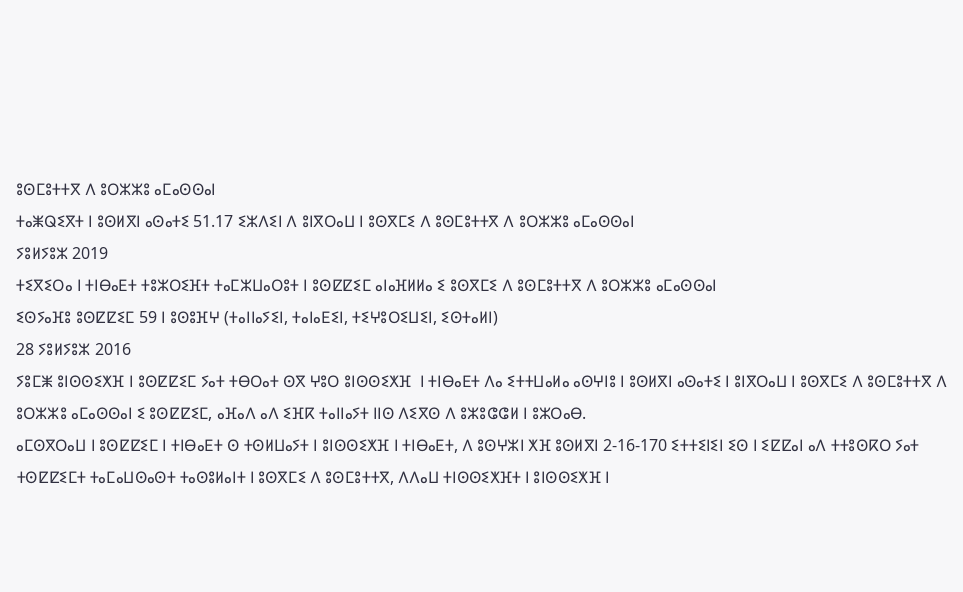ⵓⵙⵎⵓⵜⵜⴳ ⴷ ⵓⵔⵣⵣⵓ ⴰⵎⴰⵙⵙⴰⵏ
ⵜⴰⵥⵕⵉⴳⵜ ⵏ ⵓⵙⵍⴳⵏ ⴰⵙⴰⵜⵉ 51.17 ⵉⵣⴷⵉⵏ ⴷ ⵓⵏⴳⵔⴰⵡ ⵏ ⵓⵙⴳⵎⵉ ⴷ ⵓⵙⵎⵓⵜⵜⴳ ⴷ ⵓⵔⵣⵣⵓ ⴰⵎⴰⵙⵙⴰⵏ
ⵢⵓⵍⵢⵓⵣ 2019
ⵜⵉⴳⵉⵔⴰ ⵏ ⵜⵏⴱⴰⴹⵜ ⵜⵓⵣⵔⵉⴼⵜ ⵜⴰⵎⵣⵡⴰⵔⵓⵜ ⵏ ⵓⵙⵇⵇⵉⵎ ⴰⵏⴰⴼⵍⵍⴰ ⵉ ⵓⵙⴳⵎⵉ ⴷ ⵓⵙⵎⵓⵜⵜⴳ ⴷ ⵓⵔⵣⵣⵓ ⴰⵎⴰⵙⵙⴰⵏ
ⵉⵙⵢⴰⴼⵓ ⵓⵙⵇⵇⵉⵎ 59 ⵏ ⵓⵙⵓⴼⵖ (ⵜⴰⵏⵏⴰⵢⵉⵏ, ⵜⴰⵏⴰⴹⵉⵏ, ⵜⵉⵖⵓⵔⵉⵡⵉⵏ, ⵉⵙⵜⴰⵍⵏ)
28 ⵢⵓⵍⵢⵓⵣ 2016
ⵢⵓⵎⵥ ⵓⵏⵙⵙⵉⵅⴼ ⵏ ⵓⵙⵇⵇⵉⵎ ⵢⴰⵜ ⵜⴱⵔⴰⵜ ⵙⴳ ⵖⵓⵔ ⵓⵏⵙⵙⵉⵅⴼ  ⵏ ⵜⵏⴱⴰⴹⵜ ⴷⴰ ⵉⵜⵜⵡⴰⵍⴰ ⴰⵙⵖⵏⵓ ⵏ ⵓⵙⵍⴳⵏ ⴰⵙⴰⵜⵉ ⵏ ⵓⵏⴳⵔⴰⵡ ⵏ ⵓⵙⴳⵎⵉ ⴷ ⵓⵙⵎⵓⵜⵜⴳ ⴷ ⵓⵔⵣⵣⵓ ⴰⵎⴰⵙⵙⴰⵏ ⵉ ⵓⵙⵇⵇⵉⵎ, ⴰⴼⴰⴷ ⴰⴷ ⵉⴼⴽ ⵜⴰⵏⵏⴰⵢⵜ ⵏⵏⵙ ⴷⵉⴳⵙ ⴷ ⵓⵣⵓⵛⵛⵍ ⵏ ⵓⵣⵔⴰⴱ.
ⴰⵎⵙⴳⵔⴰⵡ ⵏ ⵓⵙⵇⵇⵉⵎ ⵏ ⵜⵏⴱⴰⴹⵜ ⵙ ⵜⵙⵍⵡⴰⵢⵜ ⵏ ⵓⵏⵙⵙⵉⵅⴼ ⵏ ⵜⵏⴱⴰⴹⵜ, ⴷ ⵓⵙⵖⵣⵏ ⵅⴼ ⵓⵙⵍⴳⵏ 2-16-170 ⵉⵜⵜⵉⵏⵉⵏ ⵉⵙ ⵏ ⵉⵇⵇⴰⵏ ⴰⴷ ⵜⵜⵓⵙⴽⵔ ⵢⴰⵜ ⵜⵙⵇⵇⵉⵎⵜ ⵜⴰⵎⴰⵡⵙⴰⵙⵜ ⵜⴰⵙⵓⵍⴰⵏⵜ ⵏ ⵓⵙⴳⵎⵉ ⴷ ⵓⵙⵎⵓⵜⵜⴳ, ⴷⴷⴰⵡ ⵜⵏⵙⵙⵉⵅⴼⵜ ⵏ ⵓⵏⵙⵙⵉⵅⴼ ⵏ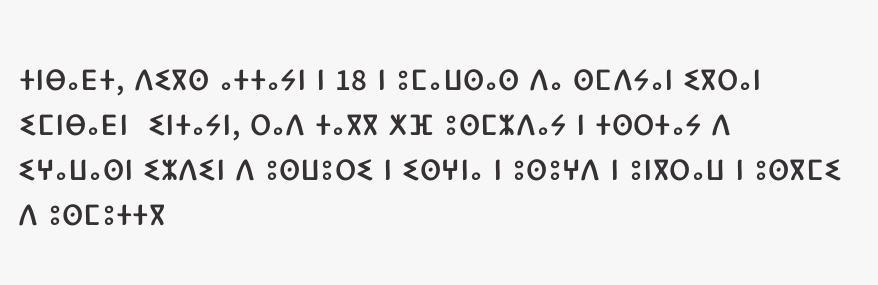ⵜⵏⴱⴰⴹⵜ, ⴷⵉⴳⵙ ⴰⵜⵜⴰⵢⵏ ⵏ 18 ⵏ ⵓⵎⴰⵡⵙⴰⵙ ⴷⴰ ⵙⵎⴷⵢⴰⵏ ⵉⴳⵔⴰⵏ ⵉⵎⵏⴱⴰⴹⵏ  ⵉⵏⵜⴰⵢⵏ, ⵔⴰⴷ ⵜⴰⴳⴳ ⵅⴼ ⵓⵙⵎⵣⴷⴰⵢ ⵏ ⵜⵙⵔⵜⴰⵢ ⴷ ⵉⵖⴰⵡⴰⵙⵏ ⵉⵣⴷⵉⵏ ⴷ ⵓⵙⵡⵓⵔⵉ ⵏ ⵉⵙⵖⵏⴰ ⵏ ⵓⵙⵓⵖⴷ ⵏ ⵓⵏⴳⵔⴰⵡ ⵏ ⵓⵙⴳⵎⵉ ⴷ ⵓⵙⵎⵓⵜⵜⴳ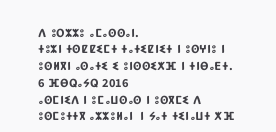ⴷ ⵓⵔⵣⵣⵓ ⴰⵎⴰⵙⵙⴰⵏ.
ⵜⵓⵣⵏ ⵜⵙⵇⵇⵉⵎⵜ ⵜⴰⵜⵉⵇⵏⵉⵜ ⵏ ⵓⵙⵖⵏⵓ ⵏ ⵓⵙⵍⴳⵏ ⴰⵙⴰⵜⵉ ⵉ ⵓⵏⵙⵙⵉⵅⴼ ⵏ ⵜⵏⴱⴰⴹⵜ.
6 ⴼⴱⵕⴰⵢⵕ 2016
ⴰⵙⵎⵏⵉⴷ ⵏ ⵓⵎⴰⵡⵙⴰⵙ ⵏ ⵓⵙⴳⵎⵉ ⴷ ⵓⵙⵎⵓⵜⵜⴳ ⴰⵣⵣⵓⵍⴰⵏ  ⵏ ⵢⴰⵜ ⵜⵉⵏⴰⵡⵜ ⵅⴼ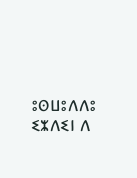ⵓⵙⵡⵓⴷⴷⵓ ⵉⵣⴷⵉⵏ ⴷ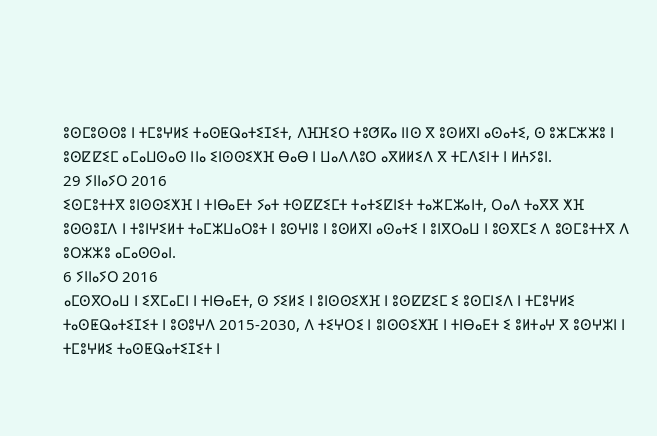ⵓⵙⵎⵓⵙⵙⵓ ⵏ ⵜⵎⵓⵖⵍⵉ ⵜⴰⵙⵟⵕⴰⵜⵉⵊⵉⵜ, ⴷⴼⴼⵉⵔ ⵜⵓⵚⴽⴰ ⵏⵏⵙ ⴳ ⵓⵙⵍⴳⵏ ⴰⵙⴰⵜⵉ, ⵙ ⵓⵣⵎⵣⵣⵓ ⵏ ⵓⵙⵇⵇⵉⵎ ⴰⵎⴰⵡⵙⴰⵙ ⵏⵏⴰ ⵉⵏⵙⵙⵉⵅⴼ ⴱⴰⴱ ⵏ ⵡⴰⴷⴷⵓⵔ ⴰⴳⵍⵍⵉⴷ ⴳ ⵜⵎⴷⵉⵏⵜ ⵏ ⵍⵄⵢⵓⵏ.
29 ⵢⵏⵏⴰⵢⵔ 2016
ⵉⵙⵎⵓⵜⵜⴳ ⵓⵏⵙⵙⵉⵅⴼ ⵏ ⵜⵏⴱⴰⴹⵜ ⵢⴰⵜ ⵜⵙⵇⵇⵉⵎⵜ ⵜⴰⵜⵉⵇⵏⵉⵜ ⵜⴰⵣⵎⵣⴰⵏⵜ, ⵔⴰⴷ ⵜⴰⴳⴳ ⵅⴼ ⵓⵙⵙⵓⵊⴷ ⵏ ⵜⵓⵏⵖⵉⵍⵜ ⵜⴰⵎⵣⵡⴰⵔⵓⵜ ⵏ ⵓⵙⵖⵏⵓ ⵏ ⵓⵙⵍⴳⵏ ⴰⵙⴰⵜⵉ ⵏ ⵓⵏⴳⵔⴰⵡ ⵏ ⵓⵙⴳⵎⵉ ⴷ ⵓⵙⵎⵓⵜⵜⴳ ⴷ ⵓⵔⵣⵣⵓ ⴰⵎⴰⵙⵙⴰⵏ.
6 ⵢⵏⵏⴰⵢⵔ 2016
ⴰⵎⵙⴳⵔⴰⵡ ⵏ ⵉⴳⵎⴰⵎⵏ ⵏ ⵜⵏⴱⴰⴹⵜ, ⵙ ⵢⵉⵍⵉ ⵏ ⵓⵏⵙⵙⵉⵅⴼ ⵏ ⵓⵙⵇⵇⵉⵎ ⵉ ⵓⵙⵎⵏⵉⴷ ⵏ ⵜⵎⵓⵖⵍⵉ ⵜⴰⵙⵟⵕⴰⵜⵉⵊⵉⵜ ⵏ ⵓⵙⵓⵖⴷ 2015-2030, ⴷ ⵜⵉⵖⵔⵉ ⵏ ⵓⵏⵙⵙⵉⵅⴼ ⵏ ⵜⵏⴱⴰⴹⵜ ⵉ ⵓⵍⵜⴰⵖ ⴳ ⵓⵙⵖⵣⵏ ⵏ ⵜⵎⵓⵖⵍⵉ ⵜⴰⵙⵟⵕⴰⵜⵉⵊⵉⵜ ⵏ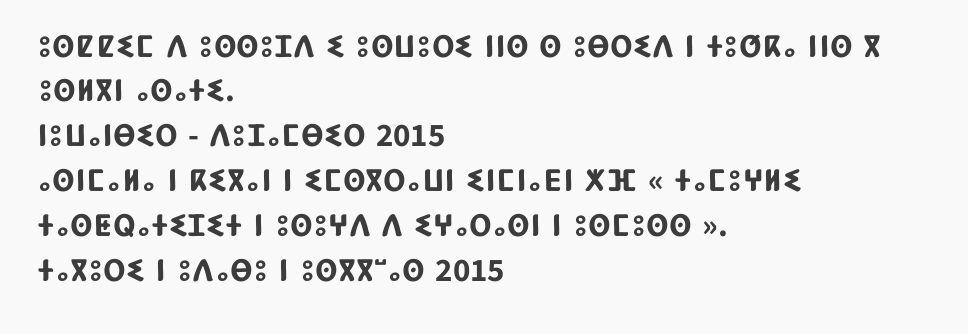ⵓⵙⵇⵇⵉⵎ ⴷ ⵓⵙⵙⵓⵊⴷ ⵉ ⵓⵙⵡⵓⵔⵉ ⵏⵏⵙ ⵙ ⵓⴱⵔⵉⴷ ⵏ ⵜⵓⵚⴽⴰ ⵏⵏⵙ ⴳ ⵓⵙⵍⴳⵏ ⴰⵙⴰⵜⵉ.
ⵏⵓⵡⴰⵏⴱⵉⵔ - ⴷⵓⵊⴰⵎⴱⵉⵔ 2015
ⴰⵙⵏⵎⴰⵍⴰ ⵏ ⴽⵉⴳⴰⵏ ⵏ ⵉⵎⵙⴳⵔⴰⵡⵏ ⵉⵏⵎⵏⴰⴹⵏ ⵅⴼ « ⵜⴰⵎⵓⵖⵍⵉ ⵜⴰⵙⵟⵕⴰⵜⵉⵊⵉⵜ ⵏ ⵓⵙⵓⵖⴷ ⴷ ⵉⵖⴰⵔⴰⵙⵏ ⵏ ⵓⵙⵎⵓⵙⵙ ».
ⵜⴰⴳⵓⵔⵉ ⵏ ⵓⴷⴰⴱⵓ ⵏ ⵓⵙⴳⴳⵯⴰⵙ 2015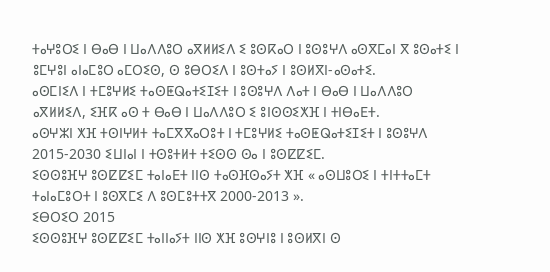ⵜⴰⵖⵓⵔⵉ ⵏ ⴱⴰⴱ ⵏ ⵡⴰⴷⴷⵓⵔ ⴰⴳⵍⵍⵉⴷ ⵉ ⵓⵙⴽⴰⵔ ⵏ ⵓⵙⵓⵖⴷ ⴰⵙⴳⵎⴰⵏ ⴳ ⵓⵙⴰⵜⵉ ⵏ ⵓⵎⵖⵓⵏ ⴰⵏⴰⵎⵓⵔ ⴰⵎⵔⵉⵙ, ⵙ ⵓⴱⵔⵉⴷ ⵏ ⵓⵙⵜⴰⵢ ⵏ ⵓⵙⵍⴳⵏ-ⴰⵙⴰⵜⵉ.
ⴰⵙⵎⵏⵉⴷ ⵏ ⵜⵎⵓⵖⵍⵉ ⵜⴰⵙⵟⵕⴰⵜⵉⵊⵉⵜ ⵏ ⵓⵙⵓⵖⴷ ⴷⴰⵜ ⵏ ⴱⴰⴱ ⵏ ⵡⴰⴷⴷⵓⵔ ⴰⴳⵍⵍⵉⴷ, ⵉⴼⴽ ⴰⵙ ⵜ ⴱⴰⴱ ⵏ ⵡⴰⴷⴷⵓⵔ ⵉ ⵓⵏⵙⵙⵉⵅⴼ ⵏ ⵜⵏⴱⴰⴹⵜ.
ⴰⵙⵖⵣⵏ ⵅⴼ ⵜⵙⵏⵖⵍⵜ ⵜⴰⵎⴳⴳⴰⵔⵓⵜ ⵏ ⵜⵎⵓⵖⵍⵉ ⵜⴰⵙⵟⵕⴰⵜⵉⵊⵉⵜ ⵏ ⵓⵙⵓⵖⴷ 2015-2030 ⵉⵡⵏⴰⵏ ⵏ ⵜⵙⵓⵜⵍⵜ ⵜⵉⵙⵙ ⵙⴰ ⵏ ⵓⵙⵇⵇⵉⵎ.
ⵉⵙⵙⵓⴼⵖ ⵓⵙⵇⵇⵉⵎ ⵜⴰⵏⴰⴹⵜ ⵏⵏⵙ ⵜⴰⵙⴼⵙⴰⵢⵜ ⵅⴼ « ⴰⵙⵡⵓⵔⵉ ⵏ ⵜⵏⵜⵜⴰⵎⵜ ⵜⴰⵏⴰⵎⵓⵔⵜ ⵏ ⵓⵙⴳⵎⵉ ⴷ ⵓⵙⵎⵓⵜⵜⴳ 2000-2013 ».
ⵉⴱⵔⵉⵔ 2015
ⵉⵙⵙⵓⴼⵖ ⵓⵙⵇⵇⵉⵎ ⵜⴰⵏⵏⴰⵢⵜ ⵏⵏⵙ ⵅⴼ ⵓⵙⵖⵏⵓ ⵏ ⵓⵙⵍⴳⵏ ⵙ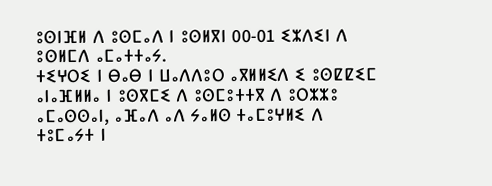ⵓⵙⵏⴼⵍ ⴷ ⵓⵙⵎⴰⴷ ⵏ ⵓⵙⵍⴳⵏ 00-01 ⵉⵣⴷⵉⵏ ⴷ ⵓⵙⵍⵎⴷ ⴰⵎⴰⵜⵜⴰⵢ.
ⵜⵉⵖⵔⵉ ⵏ ⴱⴰⴱ ⵏ ⵡⴰⴷⴷⵓⵔ ⴰⴳⵍⵍⵉⴷ ⵉ ⵓⵙⵇⵇⵉⵎ ⴰⵏⴰⴼⵍⵍⴰ ⵏ ⵓⵙⴳⵎⵉ ⴷ ⵓⵙⵎⵓⵜⵜⴳ ⴷ ⵓⵔⵣⵣⵓ ⴰⵎⴰⵙⵙⴰⵏ, ⴰⴼⴰⴷ ⴰⴷ ⵢⴰⵍⵙ ⵜⴰⵎⵓⵖⵍⵉ ⴷ ⵜⵓⵎⴰⵢⵜ ⵏ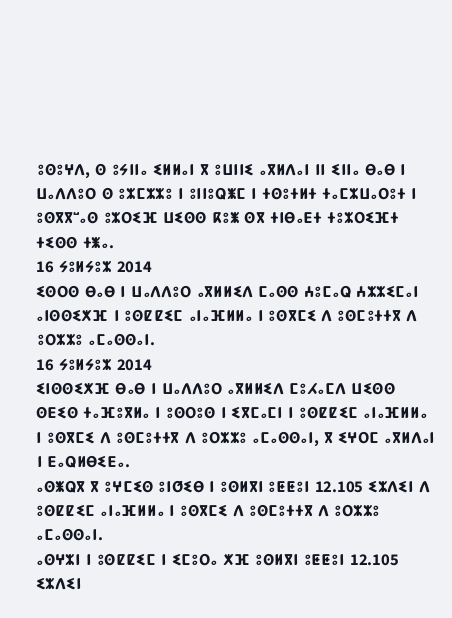ⵓⵙⵓⵖⴷ, ⵙ ⵓⵢⵏⵏⴰ ⵉⵍⵍⴰⵏ ⴳ ⵓⵡⵏⵏⵉ ⴰⴳⵍⴷⴰⵏ ⵏⵏ ⵉⵏⵏⴰ ⴱⴰⴱ ⵏ ⵡⴰⴷⴷⵓⵔ ⵙ ⵓⵣⵎⵣⵣⵓ ⵏ ⵓⵏⵏⵓⵕⵥⵎ ⵏ ⵜⵙⵓⵜⵍⵜ ⵜⴰⵎⵣⵡⴰⵔⵓⵜ ⵏ ⵓⵙⴳⴳⵯⴰⵙ ⵓⵣⵔⵉⴼ ⵡⵉⵙⵙ ⴽⵓⵥ ⵙⴳ ⵜⵏⴱⴰⴹⵜ ⵜⵓⵣⵔⵉⴼⵜ ⵜⵉⵙⵙ ⵜⵥⴰ.
16 ⵢⵓⵍⵢⵓⵣ 2014
ⵉⵙⵔⵙ ⴱⴰⴱ ⵏ ⵡⴰⴷⴷⵓⵔ ⴰⴳⵍⵍⵉⴷ ⵎⴰⵙⵙ ⵄⵓⵎⴰⵕ ⵄⵣⵣⵉⵎⴰⵏ ⴰⵏⵙⵙⵉⵅⴼ ⵏ ⵓⵙⵇⵇⵉⵎ ⴰⵏⴰⴼⵍⵍⴰ ⵏ ⵓⵙⴳⵎⵉ ⴷ ⵓⵙⵎⵓⵜⵜⴳ ⴷ ⵓⵔⵣⵣⵓ ⴰⵎⴰⵙⵙⴰⵏ.
16 ⵢⵓⵍⵢⵓⵣ 2014
ⵉⵏⵙⵙⵉⵅⴼ ⴱⴰⴱ ⵏ ⵡⴰⴷⴷⵓⵔ ⴰⴳⵍⵍⵉⴷ ⵎⵓⵃⴰⵎⴷ ⵡⵉⵙⵙ ⵙⴹⵉⵙ ⵜⴰⴼⵓⴳⵍⴰ ⵏ ⵓⵙⵔⵓⵙ ⵏ ⵉⴳⵎⴰⵎⵏ ⵏ ⵓⵙⵇⵇⵉⵎ ⴰⵏⴰⴼⵍⵍⴰ ⵏ ⵓⵙⴳⵎⵉ ⴷ ⵓⵙⵎⵓⵜⵜⴳ ⴷ ⵓⵔⵣⵣⵓ ⴰⵎⴰⵙⵙⴰⵏ, ⴳ ⵉⵖⵔⵎ ⴰⴳⵍⴷⴰⵏ ⵏ ⴹⴰⵕⵍⴱⵉⴹⴰ.
ⴰⵙⵥⵕⴳ ⴳ ⵓⵖⵎⵉⵙ ⵓⵏⵚⵉⴱ ⵏ ⵓⵙⵍⴳⵏ ⵓⵟⵟⵓⵏ 12.105 ⵉⵣⴷⵉⵏ ⴷ ⵓⵙⵇⵇⵉⵎ ⴰⵏⴰⴼⵍⵍⴰ ⵏ ⵓⵙⴳⵎⵉ ⴷ ⵓⵙⵎⵓⵜⵜⴳ ⴷ ⵓⵔⵣⵣⵓ ⴰⵎⴰⵙⵙⴰⵏ.
ⴰⵙⵖⵣⵏ ⵏ ⵓⵙⵇⵇⵉⵎ ⵏ ⵉⵎⵓⵔⴰ ⵅⴼ ⵓⵙⵍⴳⵏ ⵓⵟⵟⵓⵏ 12.105 ⵉⵣⴷⵉⵏ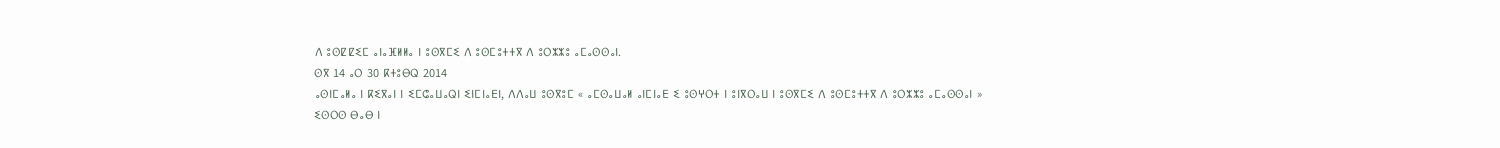ⴷ ⵓⵙⵇⵇⵉⵎ ⴰⵏⴰⴼⵍⵍⴰ ⵏ ⵓⵙⴳⵎⵉ ⴷ ⵓⵙⵎⵓⵜⵜⴳ ⴷ ⵓⵔⵣⵣⵓ ⴰⵎⴰⵙⵙⴰⵏ.
ⵙⴳ 14 ⴰⵔ 30 ⴽⵜⵓⴱⵕ 2014
ⴰⵙⵏⵎⴰⵍⴰ ⵏ ⴽⵉⴳⴰⵏ ⵏ ⵉⵎⵛⴰⵡⴰⵕⵏ ⵉⵏⵎⵏⴰⴹⵏ, ⴷⴷⴰⵡ ⵓⵙⴳⵓⵎ « ⴰⵎⵙⴰⵡⴰⵍ ⴰⵏⵎⵏⴰⴹ ⵉ ⵓⵙⵖⵔⵜ ⵏ ⵓⵏⴳⵔⴰⵡ ⵏ ⵓⵙⴳⵎⵉ ⴷ ⵓⵙⵎⵓⵜⵜⴳ ⴷ ⵓⵔⵣⵣⵓ ⴰⵎⴰⵙⵙⴰⵏ »
ⵉⵙⵔⵙ ⴱⴰⴱ ⵏ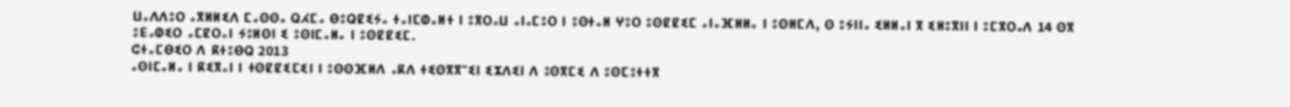ⵡⴰⴷⴷⵓⵔ ⴰⴳⵍⵍⵉⴷ ⵎⴰⵙⵙⴰ ⵕⵃⵎⴰ ⴱⵓⵕⵇⵉⵢⴰ ⵜⴰⵏⵎⵀⴰⵍⵜ ⵏ ⵓⴳⵔⴰⵡ ⴰⵏⴰⵎⵓⵔ ⵏ ⵓⵙⵜⴰⵍ ⵖⵓⵔ ⵓⵙⵇⵇⵉⵎ ⴰⵏⴰⴼⵍⵍⴰ ⵏ ⵓⵙⵍⵎⴷ, ⵙ ⵓⵢⵏⵏⴰ ⵉⵍⵍⴰⵏ ⴳ ⵉⵍⵓⴳⵏⵏ ⵏ ⵓⵎⴳⵔⴰⴷ 14 ⵙⴳ ⵓⴹⴰⵀⵉⵔ ⴰⵎⵇⵔⴰⵏ ⵢⵓⵍⵙⵏ ⵉ ⵓⵙⵏⵎⴰⵍⴰ ⵏ ⵓⵙⵇⵇⵉⵎ.
ⵛⵜⴰⵎⴱⵉⵔ ⴷ ⴽⵜⵓⴱⵕ 2013
ⴰⵙⵏⵎⴰⵍⴰ ⵏ ⴽⵉⴳⴰⵏ ⵏ ⵜⵙⵇⵇⵉⵎⵉⵏ ⵏ ⵓⵙⵙⴼⵍⴷ ⴰⴽⴷ ⵜⵉⵙⴳⴳⵯⵉⵏ ⵉⵣⴷⵉⵏ ⴷ ⵓⵙⴳⵎⵉ ⴷ ⵓⵙⵎⵓⵜⵜⴳ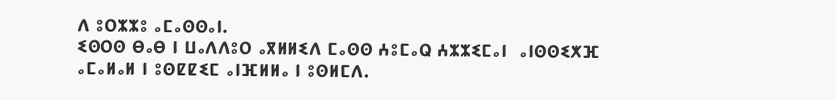ⴷ ⵓⵔⵣⵣⵓ ⴰⵎⴰⵙⵙⴰⵏ.
ⵉⵙⵔⵙ ⴱⴰⴱ ⵏ ⵡⴰⴷⴷⵓⵔ ⴰⴳⵍⵍⵉⴷ ⵎⴰⵙⵙ ⵄⵓⵎⴰⵕ ⵄⵣⵣⵉⵎⴰⵏ  ⴰⵏⵙⵙⵉⵅⴼ  ⴰⵎⴰⵍⴰⵍ ⵏ ⵓⵙⵇⵇⵉⵎ ⴰⵏⴼⵍⵍⴰ ⵏ ⵓⵙⵍⵎⴷ.